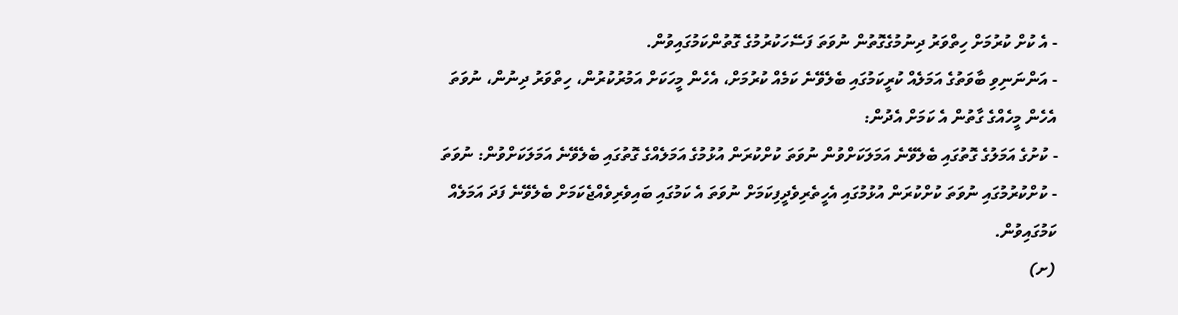- އެ ކުށް ކުރުމަށް ހިތްވަރު ދިނުމުގެގޮތުން ނުވަތަ ފަސޭހަކުރުމުގެ ގޮތުންކަމުގައިވުން.
- އަންނަނިވި ބާވަތުގެ އަމަލެއް ކުރީކަމުގައި ބެލެވޭނެ ކަމެއް ކުރުމަށް، އެހެން މީހަކަށް އަމުރުކުރުން، ހިތްވަރު ދިނުން، ނުވަތަ އެހެން މީހެއްގެ ގާތުން އެ ކަމަށް އެދުން:
- ކުށުގެ އަމަލުގެ ގޮތުގައި ބެލެވޭނެ އަމަލަކަށްވުން ނުވަތަ ކުށްކުރަން އުޅުމުގެ އަމަލެއްގެ ގޮތުގައި ބެލެވޭނެ އަމަލަކަށްވުން: ނުވަތަ
- ކުށްކުރުމުގައި ނުވަތަ ކުށްކުރަން އުޅުމުގައި އެހީތެރިވެދީފިކަމަށް ނުވަތަ އެ ކަމުގައި ބައިވެރިވެއްޖެކަމަށް ބެލެވޭނެ ފަދަ އަމަލެއް ކަމުގައިވުން.
(ށ)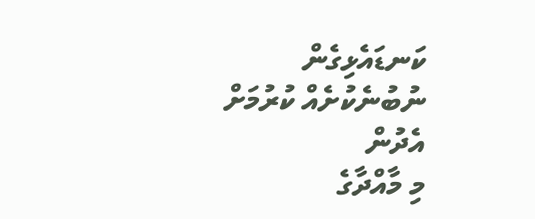ކަނޑައެޅިގެން ނުބުނެކުށެއް ކުރުމަށް އެދުން
މި މާއްދާގެ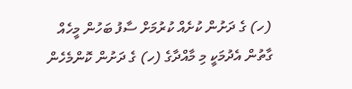(ހ) ގެ ދަށުން ކުށެއް ކުރުމަށް ސާފު ބަހުން މީހެއް ގާތުން އެދުމަކީ މި މާއްދާގެ (ހ) ގެ ދަށުން ކޮންމެހެން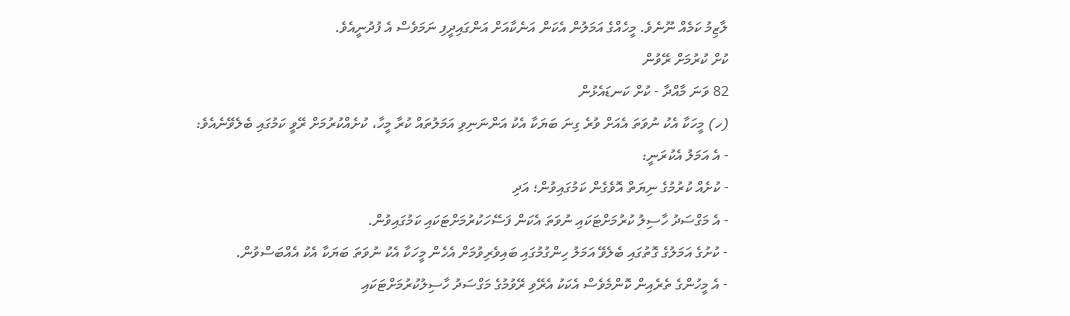ލާޒިމު ކަމެއް ނޫނެވެ. މީހެއްގެ އަމަލުން އެކަން އަނެކާއަށް އަންގައިދީފި ނަމަވެސް އެ ފުދުނީއެވެ.
ކުށް ކުރުމަށް ރޭވުން
82 ވަނަ މާއްދާ - ކުށް ކަނޑައެޅުން
(ހ) މީހަކާ އެކު ނުވަތަ އެއަށް ވުރެ ގިނަ ބަޔަކާ އެކު އަންނަނިވި އަމަލުތައް ކުރާ މީހާ، ކުށެއްކުރުމަށް ރޭވީ ކަމުގައި ބެލެވޭނެއެވެ:
- އެ އަމަލު އެކުރަނީ:
- ކުށެއް ކުރުމުގެ ނިޔަތް އޮވެގެން ކަމުގައިވުން؛ އަދި
- އެ މަގްސަދު ހާސިލު ކުރުމަށްޓަކައި ނުވަތަ އެކަން ފަސޭހަކުރުމަށްޓަކައި ކަމުގައިވުން.
- ކުށުގެ އަމަލުގެ ގޮތުގައި ބެލެވޭ އަމަލު ހިންގުމުގައި ބައިވެރިވުމަށް އެހެން މީހަކާ އެކު ނުވަތަ ބަޔަކާ އެކު އެއްބަސްވުން.
- އެ މީހުންގެ ތެރެއިން ކޮންމެވެސް އެކަކު އެރޭވި ރޭވުމުގެ މަގްސަދު ހާސިލުކުރުމަށްޓަކައި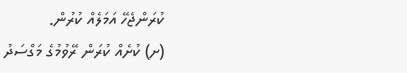ކުރަންޖެހޭ އަމަލެއް ކުރުން.
(ށ) ކުށެއް ކުރަން ރޭވުމުގެ މަގްސަދު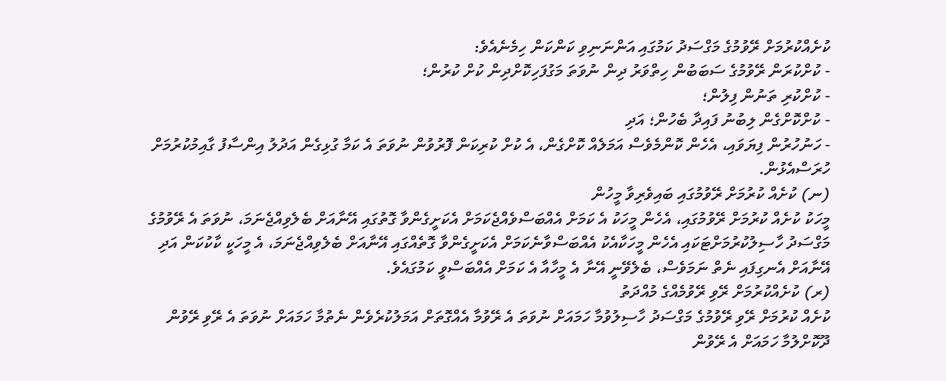ކުށެއްކުރުމަށް ރޭވުމުގެ މަގްސަދު ކަމުގައި އަންނަނިވި ކަންކަން ހިމެނެއެވެ:
- ކުށްކުރަން ރޭވުމުގެ ސަބަބުން ހިތްވަރު ދިން ނުވަތަ މަގުފަހިކޮށްދިން ކުށް ކުރުން؛
- ކުށްކުރި ތަނުން ފިލުން؛
- ކުށްކޮށްގެން ލިބުނު ފައިދާ ބެހުން؛ އަދި
- ހަނުހުރުން ފިޔަވައި، އެހެން ކޮންމެވެސް އަމަލެއް ކޮށްގެން، އެ ކުށް ކުރިކަން ފޮރުވުން ނުވަތަ އެ ކަމާ ގުޅިގެން އަދުލު އިންސާފު ގާއިމުކުރުމަށް ހުރަސްއެޅުން.
(ނ) ކުށެއް ކުރުމަށް ރޭވުމުގައި ބައިވެރިވާ މީހުން
މީހަކު ކުށެއް ކުރުމަށް ރޭވުމުގައި، އެހެން މީހަކު އެ ކަމަށް އެއްބަސްވެއްޖެކަމަށް އެކަށީގެންވާ ގޮތުގައި އޭނާއަށް ބެލެވިއްޖެނަމަ، ނުވަތަ އެ ރޭވުމުގެ މަގްސަދު ހާސިލުކުރުމަށްޓަކައި އެހެން މީހަކާއެކު އެއްބަސްވާނެކަމަށް އެކަށީގެންވާ ގޮތެއްގައި އޭނާއަށް ބެލެވިއްޖެނަމަ، އެ މީހަކީ ކާކުކަން އަދި އޭނާއަށް އެނގިފައި ނެތް ނަމަވެސް، ބެލެވޭނީ އޭނާ އެ މީހާއާ އެ ކަމަށް އެއްބަސްވީ ކަމުގައެވެ.
(ރ) ކުށެއްކުރުމަށް ރޭވި ރޭވުމެއްގެ މުއްދަތު
ކުށެއް ކުރުމަށް ރޭވި ރޭވުމުގެ މަގްސަދު ހާސިލުވުމާ ހަމައަށް ނުވަތަ އެ ރޭވުމާ އެއްގޮތަށް އަމަލުކުރެވެން ނެތުމާ ހަމައަށް ނުވަތަ އެ ރޭވި ރޭވުން ދޫކޮށްލުމާ ހަމައަށް އެ ރޭވުން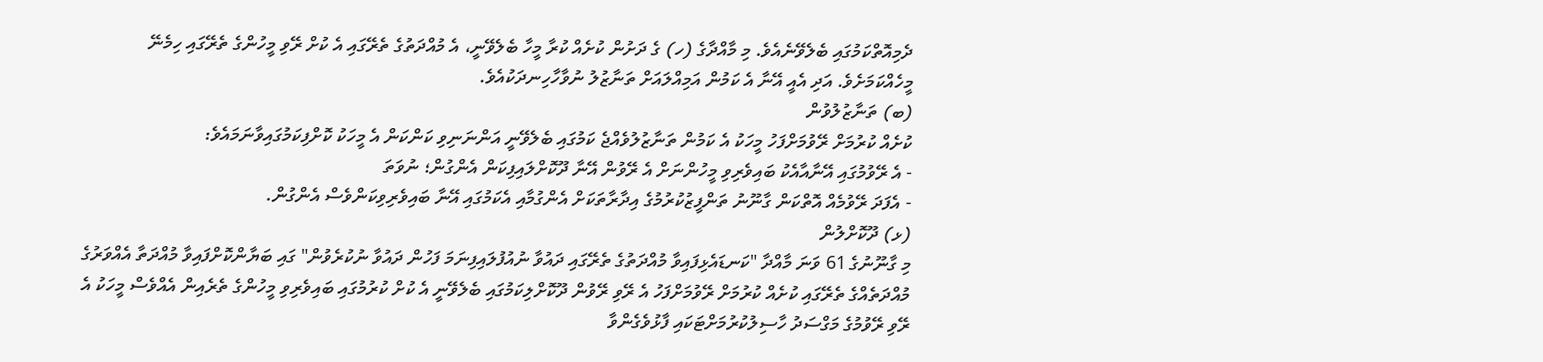ދެމިއޮތްކަމުގައި ބެލެވޭނެއެވެ. މި މާއްދާގެ (ހ) ގެ ދަށުން ކުށެއް ކުރާ މީހާ ބެލެވޭނީ، އެ މުއްދަތުގެ ތެރޭގައި އެ ކުށް ރޭވި މީހުންގެ ތެރޭގައި ހިމެނޭ މީހެއްކަމަށެވެ. އަދި އެއީ އޭނާ އެ ކަމުން އަމިއްލައަށް ތަނާޒުލު ނުވާހާހިނދަކުއެވެ.
(ބ) ތަނާޒުލުވުން
ކުށެއް ކުރުމަށް ރޭވުމަށްފަހު މީހަކު އެ ކަމުން ތަނާޒުލުވެއްޖެ ކަމުގައި ބެލެވޭނީ އަންނަނިވި ކަންކަން އެ މީހަކު ކޮށްފިކަމުގައިވާނަމައެވެ:
- އެ ރޭވުމުގައި އޭނާއާއެކު ބައިވެރިވި މީހުންނަށް އެ ރޭވުން އޭނާ ދޫކޮށްލައިފިކަން އެންގުން؛ ނުވަތަ
- އެފަދަ ރޭވުމެއް އޮތްކަން ގާނޫނު ތަންފީޒުކުރުމުގެ އިދާރާތަކަށް އެންގުމާއި އެކަމުގައި އޭނާ ބައިވެރިވިކަންވެސް އެންގުން.
(ޅ) ދޫކޮށްލުން
މި ގާނޫނުގެ 61 ވަނަ މާއްދާ "ކަނޑައެޅިފައިވާ މުއްދަތުގެ ތެރޭގައި ދައުވާ ނުއުފުލައިފިނަމަ ފަހުން ދައުވާ ނުކުރެވުން" ގައި ބަޔާންކޮށްފައިވާ މުއްދަތާ އެއްވަރުގެ މުއްދަތެއްގެ ތެރޭގައި ކުށެއް ކުރުމަށް ރޭވުމަށްފަހު އެ ރޭވި ރޭވުން ދޫކޮށްލިކަމުގައި ބެލެވޭނީ އެ ކުށް ކުރުމުގައި ބައިވެރިވި މީހުންގެ ތެރެއިން އެއްވެސް މީހަކު އެ ރޭވި ރޭވުމުގެ މަގްސަދު ހާސިލުކުރުމަށްޓަކައި ފާޅުވެގެންވާ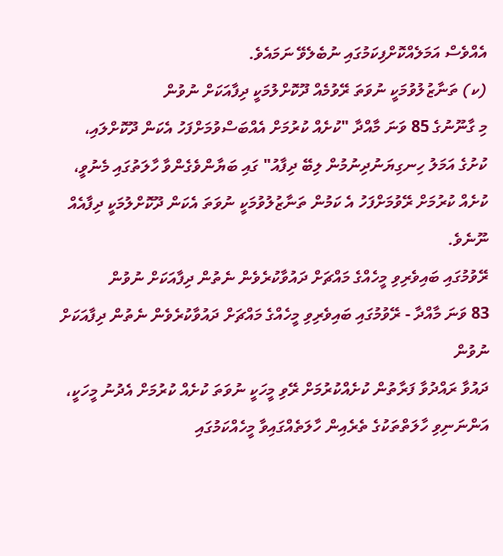އެއްވެސް އަމަލެއްކޮށްފިކަމުގައި ނުބެލެވޭ ނަމައެވެ.
(ކ) ތަނާޒުލުވުމަކީ ނުވަތަ ރޭވުމެއް ދޫކޮށްލުމަކީ ދިފާއަކަށް ނުވުން
މި ގާނޫނުގެ 85 ވަނަ މާއްދާ "ކުށެއް ކުރުމަށް އެއްބަސްވުމަށްފަހު އެކަން ދޫކޮށްލައި، ކުށުގެ އަމަލު ހިނގިޔަނުދިނުމުން ލިބޭ ދިފާއު" ގައި ބަޔާންވެގެންވާ ހާލަތުގައި މެނުވީ، ކުށެއް ކުރުމަށް ރޭވުމަށްފަހު އެ ކަމުން ތަނާޒުލުވުމަކީ ނުވަތަ އެކަން ދޫކޮށްލުމަކީ ދިފާއެއް ނޫނެވެ.
ރޭވުމުގައި ބައިވެރިވި މީހެއްގެ މައްޗަށް ދައުވާކުރެވެން ނެތުން ދިފާއަކަށް ނުވުން
83 ވަނަ މާއްދާ - ރޭވުމުގައި ބައިވެރިވި މީހެއްގެ މައްޗަށް ދައުވާކުރެވެން ނެތުން ދިފާއަކަށް ނުވުން
ދައުވާ ރައްދުވާ ފަރާތުން ކުށެއްކުރުމަށް ރޭވި މީހަކީ ނުވަތަ ކުށެއް ކުރުމަށް އެދުނު މީހަކީ، އަންނަނިވި ހާލަތްތަކުގެ ތެރެއިން ހާލަތެއްގައިވާ މީހެއްކަމުގައި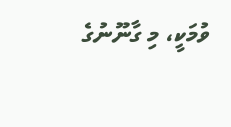ވުމަކީ، މި ގާނޫނުގެ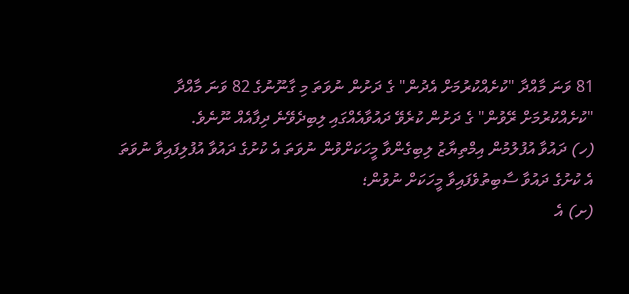81 ވަނަ މާއްދާ "ކުށެއްކުރުމަށް އެދުން" ގެ ދަށުން ނުވަތަ މި ގާނޫނުގެ 82 ވަނަ މާއްދާ "ކުށެއްކުރުމަށް ރޭވުން" ގެ ދަށުން ކުރެވޭ ދައުވާއެއްގައި ލިބިދެވޭނެ ދިފާއެއް ނޫނެވެ.
(ހ) ދައުވާ އުފުލުމުން އިމްތިޔާޒު ލިބިގެންވާ މީހަކަށްވުން ނުވަތަ އެ ކުށުގެ ދައުވާ އުފުލިފައިވާ ނުވަތަ އެ ކުށުގެ ދައުވާ ސާބިތުވެފައިވާ މީހަކަށް ނުވުން؛
(ށ) އެ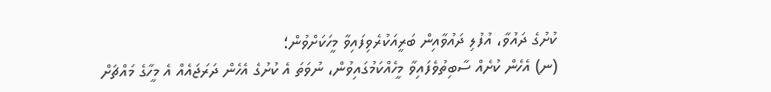ކުށުގެ ދައުވާ، އުފުލި ދައުވާއިން ބަރީއަކުރެވިފައިވާ މީހަކަށްވުން؛
(ނ) އެހެން ކުށެއް ސާބިތުވެފައިވާ މީހެއްކަމުގައިވުން، ނުވަތަ އެ ކުށުގެ އެހެން ދަރަޖައެއް އެ މީހާގެ މައްޗަށް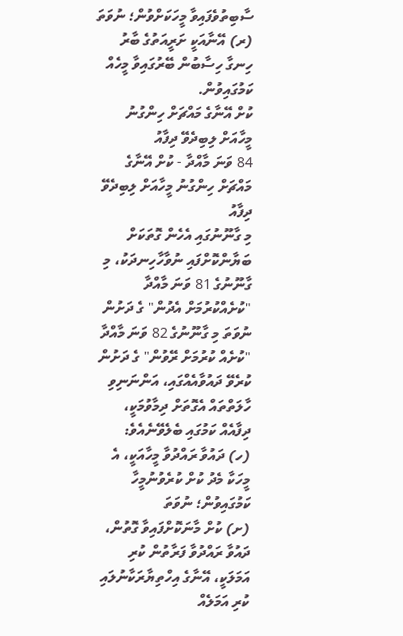ސާބިތުވެފައިވާ މީހަކަށްވުން؛ ނުވަތަ
(ރ) އޭނާއަކީ ށަރީއަތުގެ ބާރު ހިނގާ ހިސާބުން ބޭރުގައިވާ މީހެއް ކަމުގައިވުން.
ކުށް އޭނާގެ މައްޗަށް ހިންގުނު މީހާއަށް ލިބިދެވޭ ދިފާއު
84 ވަނަ މާއްދާ - ކުށް އޭނާގެ މައްޗަށް ހިންގުނު މީހާއަށް ލިބިދެވޭ ދިފާއު
މި ގާނޫނުގައި އެހެން ގޮތަކަށް ބަޔާންކޮށްފައި ނުވާހާހިނދަކު، މި ގާނޫނުގެ 81 ވަނަ މާއްދާ "ކުށެއްކުރުމަށް އެދުން" ގެ ދަށުން ނުވަތަ މި ގާނޫނުގެ 82 ވަނަ މާއްދާ "ކުށެއް ކުރުމަށް ރޭވުން" ގެ ދަށުން ކުރެވޭ ދައުވާއެއްގައި، އަންނަނިވި ހާލަތްތައް އެގޮތަށް ދިމާވުމަކީ، ދިފާއެއް ކަމުގައި ބެލެވޭނެއެވެ:
(ހ) ދައުވާ ރައްދުވާ މީހާއަކީ، އެ މީހަކާ މެދު ކުށް ކުރެވުނުމީހާ ކަމުގައިވުން؛ ނުވަތަ
(ށ) ކުށް މާނަކޮށްފައިވާ ގޮތުން، ދައުވާ ރައްދުވާ ފަރާތުން ކުރި އަމަލަކީ، އޭނާގެ އިހްތިޔާރަކާނުލައި ކުރި އަމަލެއް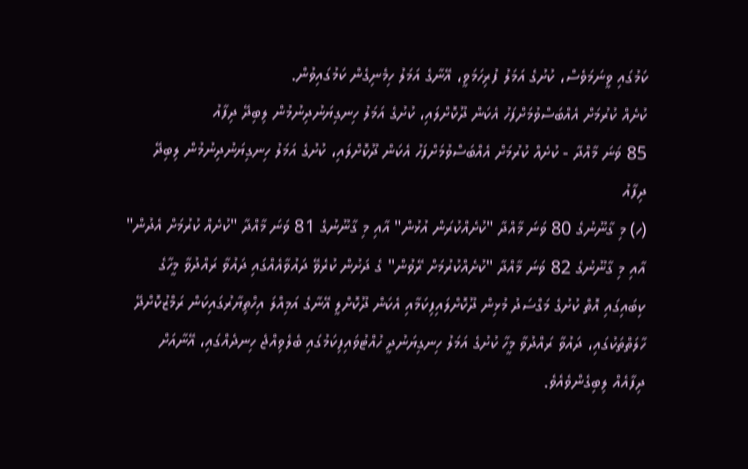ކަމުގައި ވީނަމަވެސް، ކުށުގެ އަމަލު ފުރިހަމަވީ، އޭނާގެ އަމަލު ހިމެނިގެން ކަމުގައިވުން.
ކުށެއް ކުރުމަށް އެއްބަސްވުމަށްފަހު އެކަން ދޫކޮށްލައި، ކުށުގެ އަމަލު ހިނގިޔަނުދިނުމުން ލިބިދޭ ދިފާއު
85 ވަނަ މާއްދާ - ކުށެއް ކުރުމަށް އެއްބަސްވުމަށްފަހު އެކަން ދޫކޮށްލައި، ކުށުގެ އަމަލު ހިނގިޔަނުދިނުމުން ލިބިދޭ ދިފާއު
(ހ) މި ގާނޫނުގެ 80 ވަނަ މާއްދާ "ކުށެއްކުރަން އުޅުން" އާއި މި ގާނޫނުގެ 81 ވަނަ މާއްދާ "ކުށެއް ކުރުމަށް އެދުން" އާއި މި ގާނޫނުގެ 82 ވަނަ މާއްދާ "ކުށެއްކުރުމަށް ރޭވުން" ގެ ދަށުން ކުރެވޭ ދައުވާއެއްގައި ދައުވާ ރައްދުވާ މީހާގެ ކިބައިގައި އޮތް ކުށުގެ މަގްސަދު މުޅިން ދޫކޮށްލައިފިކަމާއި އެކަން ދޫކޮށްލީ އޭނާގެ އަމިއްލަ އިހްތިޔާރުގައިކަން ރަމްޒުކޮށްދޭ ހާލަތްތަކުގައި، ދައުވާ ރައްދުވާ މީހާ ކުށުގެ އަމަލު ހިނގިޔަނުދީ ހުއްޓުވައިފިކަމުގައި ބެލެވިއްޖެ ހިނދެއްގައި، އޭނާއަށް ދިފާއެއް ލިބިގެންވެއެވެ.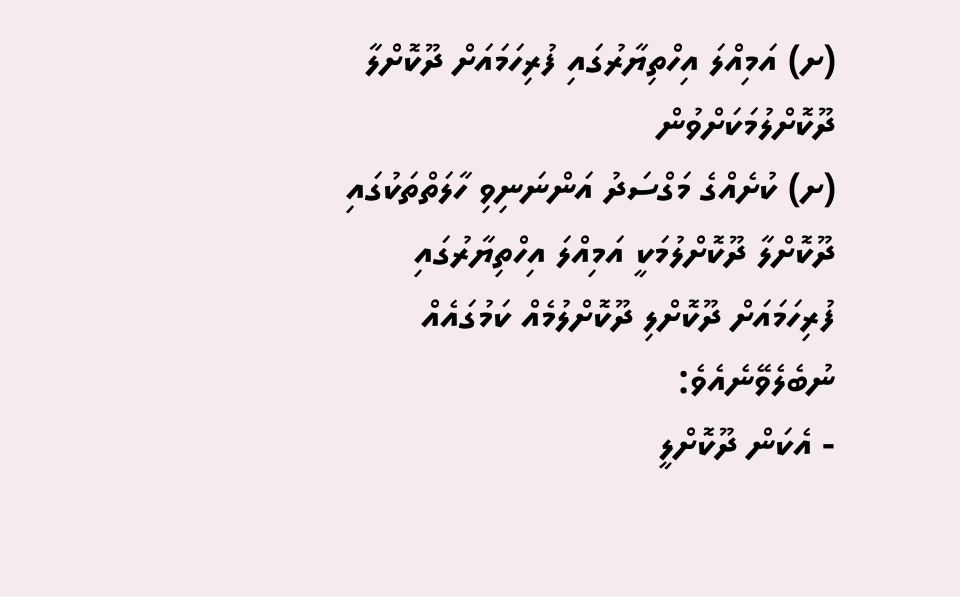(ށ) އަމިއްލަ އިހްތިޔާރުގައި ފުރިހަމައަށް ދޫކޮށްލާ ދޫކޮށްލުމަކަށްވުން
(ށ) ކުށެއްގެ މަގްސަދު އަންނަނިވި ހާލަތްތަކުގައި ދޫކޮށްލާ ދޫކޮށްލުމަކީ އަމިއްލަ އިހްތިޔާރުގައި ފުރިހަމައަށް ދޫކޮށްލި ދޫކޮށްލުމެއް ކަމުގައެއް ނުބެލެވޭނެއެވެ:
- އެކަން ދޫކޮށްލީ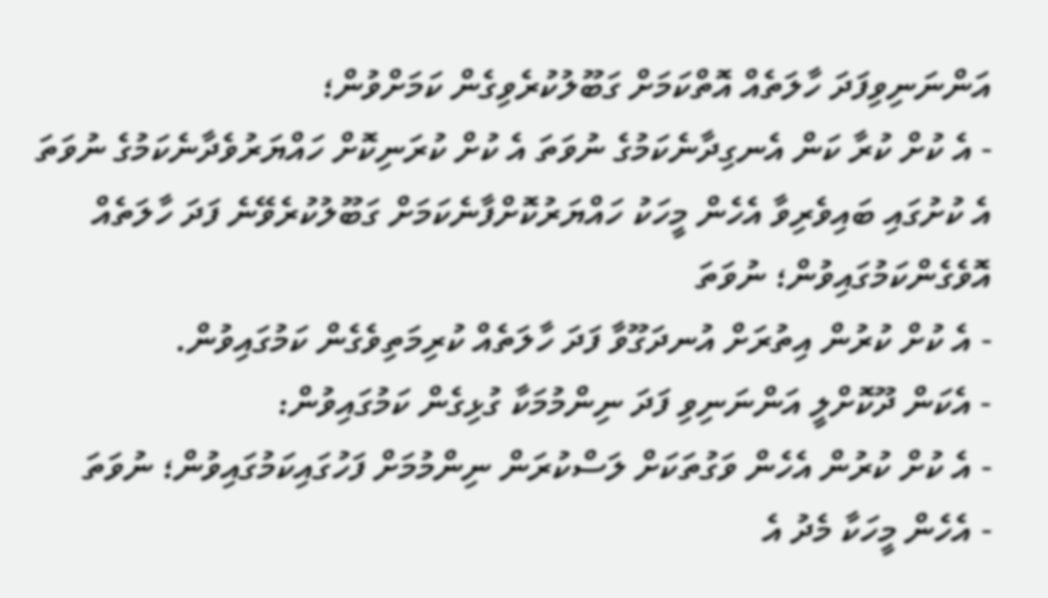އަންނަނިވިފަދަ ހާލަތެއް އޮތްކަމަށް ގަބޫލުކުރެވިގެން ކަމަށްވުން؛
- އެ ކުށް ކުރާ ކަން އެނގިދާނެކަމުގެ ނުވަތަ އެ ކުށް ކުރަނިކޮށް ހައްޔަރުވެދާނެކަމުގެ ނުވަތަ އެ ކުށުގައި ބައިވެރިވާ އެހެން މީހަކު ހައްޔަރުކޮށްފާނެކަމަށް ގަބޫލުކުރެވޭނެ ފަދަ ހާލަތެއް އޮވެގެންކަމުގައިވުން؛ ނުވަތަ
- އެ ކުށް ކުރުން އިތުރަށް އުނދަގޫވާ ފަދަ ހާލަތެއް ކުރިމަތިވެގެން ކަމުގައިވުން.
- އެކަން ދޫކޮށްލީ އަންނަނިވި ފަދަ ނިންމުމަކާ ގުޅިގެން ކަމުގައިވުން:
- އެ ކުށް ކުރުން އެހެން ވަގުތަކަށް ލަސްކުރަން ނިންމުމަށް ފަހުގައިކަމުގައިވުން؛ ނުވަތަ
- އެހެން މީހަކާ މެދު އެ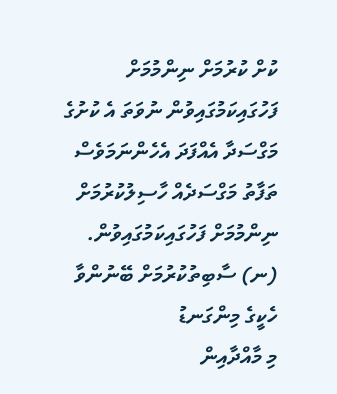ކުށް ކުރުމަށް ނިންމުމަށް ފަހުގައިކަމުގައިވުން ނުވަތަ އެ ކުށުގެ މަގްސަދާ އެއްފަދަ އެހެންނަމަވެސް ތަފާތު މަގްސަދެއް ހާސިލުކުރުމަށް ނިންމުމަށް ފަހުގައިކަމުގައިވުން.
(ނ) ސާބިތުކުރުމަށް ބޭނުންވާ ހެކީގެ މިންގަނޑު
މި މާއްދާއިން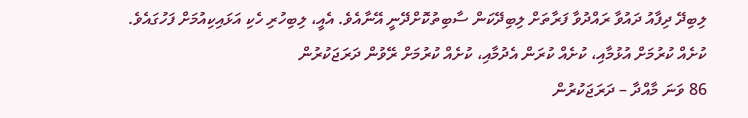ލިބިދޭ ދިފާއު ދައުވާ ރައްދުވާ ފަރާތަށް ލިބިދޭކަން ސާބިތުކޮށްދޭނީ އޭނާއެވެ. އެއީ، ލިބިހުރި ހެކި އަޅައިކިއުމަށް ފަހުގައެވެ.
ކުށެއް ކުރުމަށް އުޅުމާއި، ކުށެއް ކުރަން އެދުމާއި، ކުށެއް ކުރުމަށް ރޭވުން ދަރަޖަކުރުން
86 ވަނަ މާއްދާ – ދަރަޖަކުރުން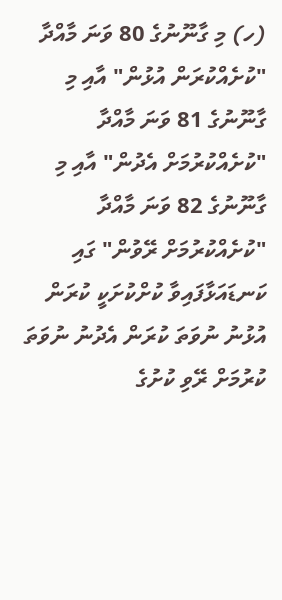(ހ) މި ގާނޫނުގެ 80 ވަނަ މާއްދާ "ކުށެއްކުރަން އުޅުން" އާއި މި ގާނޫނުގެ 81 ވަނަ މާއްދާ "ކުށެއްކުރުމަށް އެދުން" އާއި މި ގާނޫނުގެ 82 ވަނަ މާއްދާ "ކުށެއްކުރުމަށް ރޭވުން" ގައި ކަނޑައަޅާފައިވާ ކުށްކުށަކީ ކުރަން އުޅުނު ނުވަތަ ކުރަން އެދުނު ނުވަތަ ކުރުމަށް ރޭވި ކުށުގެ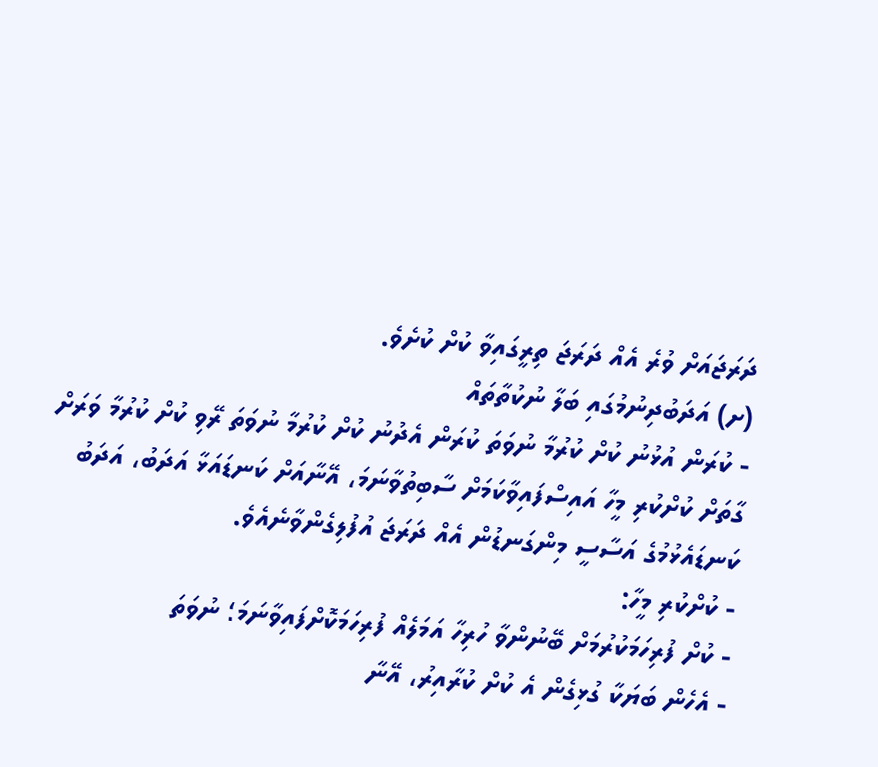ދަރަޖައަށް ވުރެ އެއް ދަރަޖަ ތިރީގައިވާ ކުށް ކުށެވެ.
(ށ) އަދަބުދިނުމުގައި ބަލާ ނުކުތާތައް
- ކުރަން އުޅުނު ކުށް ކުރުމާ ނުވަތަ ކުރަން އެދުނު ކުށް ކުރުމާ ނުވަތަ ރޭވި ކުށް ކުރުމާ ވަރަށް ގާތަށް ކުށްކުރި މީހާ އައިސްފައިވާކަމަށް ސާބިތުވާނަމަ، އޭނާއަށް ކަނޑައަޅާ އަދަބު، އަދަބު ކަނޑައެޅުމުގެ އަސާސީ މިންގަނޑުން އެއް ދަރަޖަ އުފުލިގެންވާނެއެވެ.
- ކުށްކުރި މީހާ:
- ކުށް ފުރިހަމަކުރުމަށް ބޭނުންވާ ހުރިހާ އަމަލެއް ފުރިހަމަކޮށްފައިވާނަމަ؛ ނުވަތަ
- އެހެން ބަޔަކާ ގުޅިގެން އެ ކުށް ކުރާއިރު، އޭނާ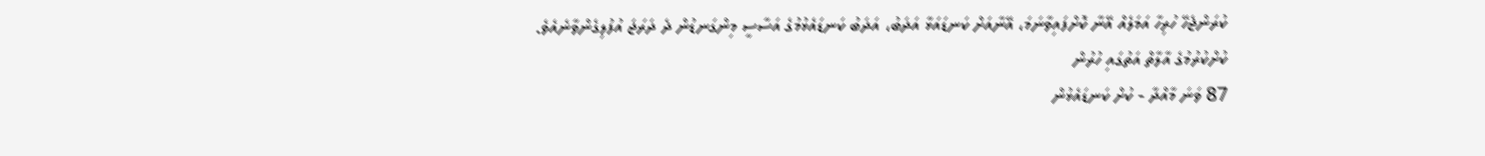ކުރަންޖެހޭ ހުރިހާ އަމަލެއް އޭނާ ކޮށްފައިވާނަމަ، އޭނާއަށް ކަނޑައަޅާ އަދަބު، އަދަބު ކަނޑައެޅުމުގެ އަސާސީ މިންގަނޑުން ދެ ދަރަޖަ އުފުލިގެންވާނެއެވެ.
ކުށްކުރުމުގެ އާލާތް އަތުގައި ހުރުން
87 ވަނަ މާއްދާ - ކުށް ކަނޑައެޅުން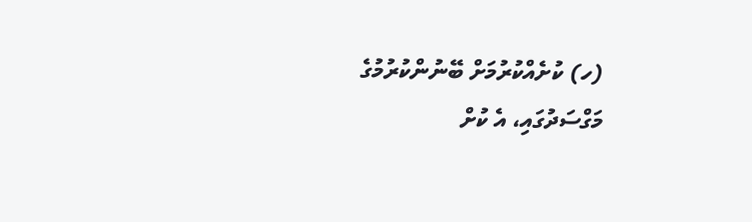(ހ) ކުށެއްކުރުމަށް ބޭނުންކުރުމުގެ މަގްސަދުގައި، އެ ކުށް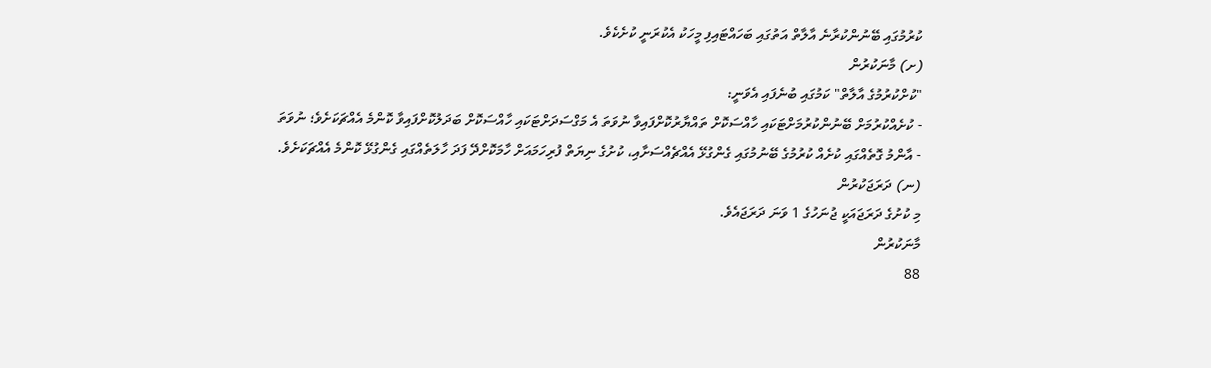ކުރުމުގައި ބޭނުންކުރާނެ އާލާތް އަތުގައި ބަހައްޓައިފި މީހަކު އެކުރަނީ ކުށެކެވެ.
(ށ) މާނަކުރުން
"ކުށްކުރުމުގެ އާލާތް" ކަމުގައި ބުނެފައި އެވަނީ:
- ކުށެއްކުރުމަށް ބޭނުންކުރުމަށްޓަކައި ހާއްސަކޮށް ތައްޔާރުކޮށްފައިވާ ނުވަތަ އެ މަގްސަދަށްޓަކައި ހާއްސަކޮށް ބަދަލުކޮށްފައިވާ ކޮންމެ އެއްޗަކަށެވެ؛ ނުވަތަ
- އާންމު ގޮތެއްގައި ކުށެއް ކުރުމުގެ ބޭނުމުގައި ގެންގުޅޭ އެއްޗެއްސަށާއި، ކުށުގެ ނިޔަތް ފުރިހަމައަށް ހާމަކޮށްދޭ ފަދަ ހާލަތެއްގައި ގެންގުޅޭ ކޮންމެ އެއްޗަކަށެވެ.
(ނ) ދަރަޖަކުރުން
މި ކުށުގެ ދަރަޖައަކީ ޖުނަހުގެ 1 ވަނަ ދަރަޖައެވެ.
މާނަކުރުން
88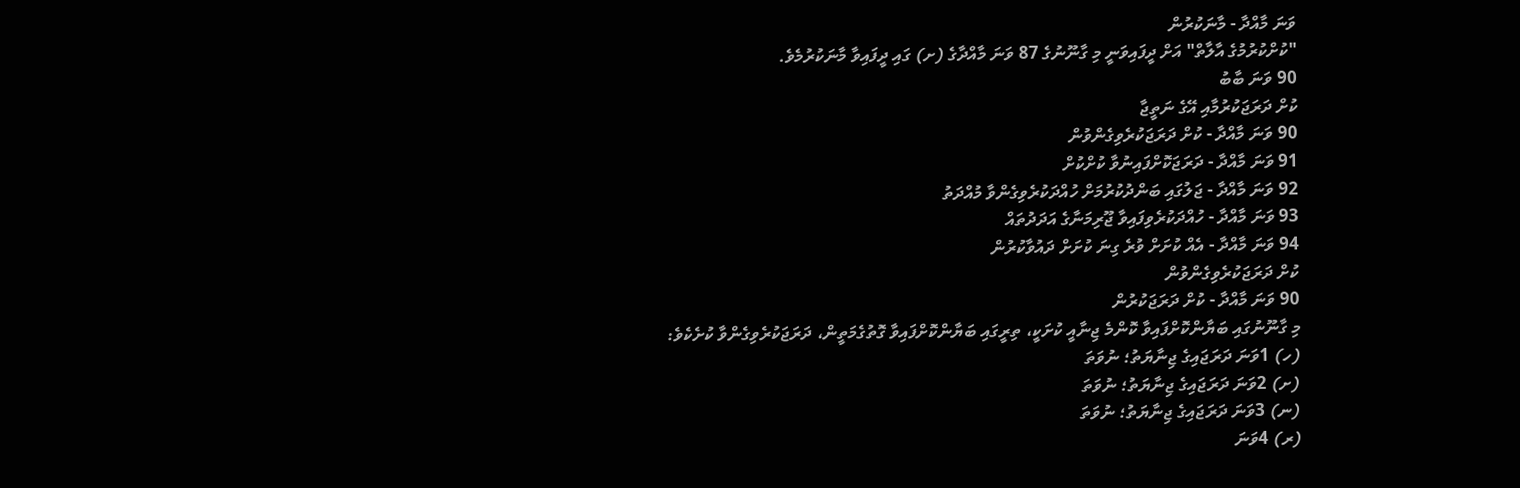ވަނަ މާއްދާ - މާނަކުރުން
"ކުށްކުރުމުގެ އާލާތް" އަށް ދީފައިވަނީ މި ގާނޫނުގެ 87 ވަނަ މާއްދާގެ (ށ) ގައި ދީފައިވާ މާނަކުރުމެވެ.
90 ވަނަ ބާބު
ކުށް ދަރަޖަކުރުމާއި އޭގެ ނަތީޖާ
90 ވަނަ މާއްދާ - ކުށް ދަރަޖަކުރެވިގެންވުން
91 ވަނަ މާއްދާ - ދަރަޖަކޮށްފައިނުވާ ކުށްކުށް
92 ވަނަ މާއްދާ - ޖަލުގައި ބަންދުކުރުމަށް ހުއްދަކުރެވިގެންވާ މުއްދަތު
93 ވަނަ މާއްދާ - ހުއްދަކުރެވިފައިވާ ޖޫރިމަނާގެ އަދަދުތައް
94 ވަނަ މާއްދާ - އެއް ކުށަށް ވުރެ ގިނަ ކުށަށް ދައުވާކުރުން
ކުށް ދަރަޖަކުރެވިގެންވުން
90 ވަނަ މާއްދާ - ކުށް ދަރަޖަކުރުން
މި ގާނޫނުގައި ބަޔާންކޮށްފައިވާ ކޮންމެ ޖިނާއީ ކުށަކީ، ތިރީގައި ބަޔާންކޮށްފައިވާ ގޮތުގެމަތީން، ދަރަޖަކުރެވިގެންވާ ކުށެކެވެ:
(ހ) 1ވަނަ ދަރަޖައިގެ ޖިނާޔަތު؛ ނުވަތަ
(ށ) 2ވަނަ ދަރަޖައިގެ ޖިނާޔަތު؛ ނުވަތަ
(ނ) 3ވަނަ ދަރަޖައިގެ ޖިނާޔަތު؛ ނުވަތަ
(ރ) 4ވަނަ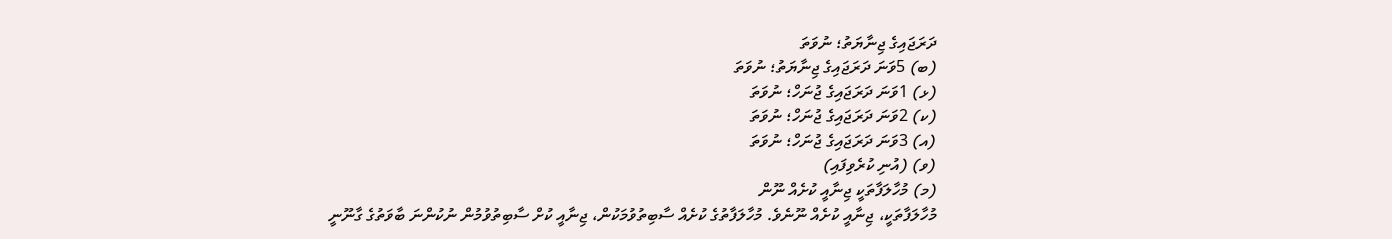ދަރަޖައިގެ ޖިނާޔަތު؛ ނުވަތަ
(ބ) 5ވަނަ ދަރަޖައިގެ ޖިނާޔަތު؛ ނުވަތަ
(ޅ) 1ވަނަ ދަރަޖައިގެ ޖުނަހް؛ ނުވަތަ
(ކ) 2ވަނަ ދަރަޖައިގެ ޖުނަހް؛ ނުވަތަ
(އ) 3ވަނަ ދަރަޖައިގެ ޖުނަހް؛ ނުވަތަ
(ވ) (އުނި ކުރެވިފައި)
(މ) މުހާލަފާތަކީ ޖިނާއީ ކުށެއް ނޫން
މުހާލަފާތަކީ، ޖިނާއީ ކުށެއް ނޫނެވެ. މުހާލަފާތުގެ ކުށެއް ސާބިތުވުމަކުން، ޖިނާއީ ކުށް ސާބިތުވުމުން ނުކުންނަ ބާވަތުގެ ގާނޫނީ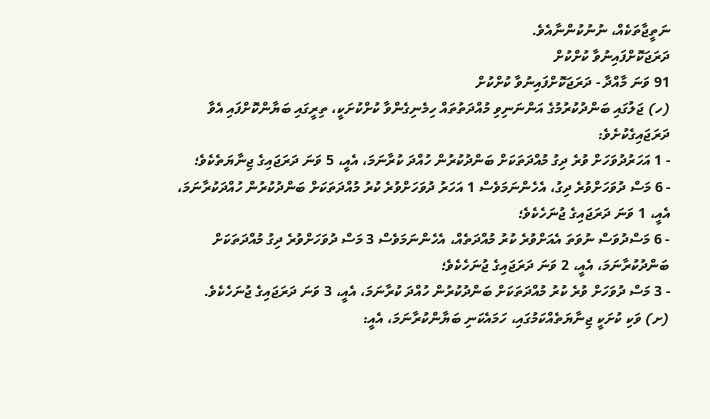ނަތީޖާތަކެއް، ނުނުކުންނާއެވެ.
ދަރަޖަކޮށްފައިނުވާ ކުށްކުށް
91 ވަނަ މާއްދާ - ދަރަޖަކޮށްފައިނުވާ ކުށްކުށް
(ހ) ޖަލުގައި ބަންދުކުރުމުގެ އަންނަނިވި މުއްދަތުތައް ހިމެނިގެންވާ ކުށްކުށަކީ، ތިރީގައި ބަޔާންކޮށްފައި އެވާ ދަރަޖައިގެކުށެވެ:
- 1 އަހަރުދުވަހަށް ވުރެ ދިގު މުއްދަތަކަށް ބަންދުކުރުން ހުއްދަ ކުރާނަމަ، އެއީ، 5 ވަނަ ދަރަޖައިގެ ޖިނާޔަތެކެވެ؛
- 6 މަސް ދުވަހަށްވުރެ ދިގު، އެހެންނަމަވެސް 1 އަހަރު ދުވަހަށްވުރެ ކުރު މުއްދަތަކަށް ބަންދުކުރުން ހުއްދަކުރާނަމަ، އެއީ، 1 ވަނަ ދަރަޖައިގެ ޖުނަހެކެވެ؛
- 6 މަސްދުވަސް ނުވަތަ އެއަށްވުރެ ކުރު މުއްދަތެއް، އެހެންނަމަވެސް 3 މަސް ދުވަހަށްވުރެ ދިގު މުއްދަތަކަށް ބަންދުކުރާނަމަ، އެއީ، 2 ވަނަ ދަރަޖައިގެ ޖުނަހެކެވެ؛
- 3 މަސް ދުވަހަށް ވުރެ ކުރު މުއްދަތަކަށް ބަންދުކުރުން ހުއްދަ ކުރާނަމަ، އެއީ، 3 ވަނަ ދަރަޖައިގެ ޖުނަހެކެވެ.
(ށ) ވަކި ކުށަކީ ޖިނާޔަތެއްކަމުގައި، ހަމައެކަނި ބަޔާންކުރާނަމަ، އެއީ: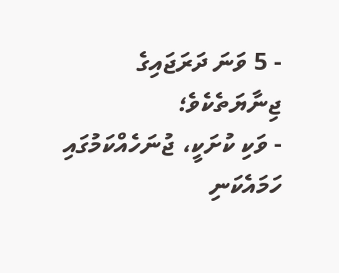- 5 ވަނަ ދަރަޖައިގެ ޖިނާޔަތެކެވެ؛
- ވަކި ކުށަކީ، ޖުނަހެއްކަމުގައި ހަމައެކަނި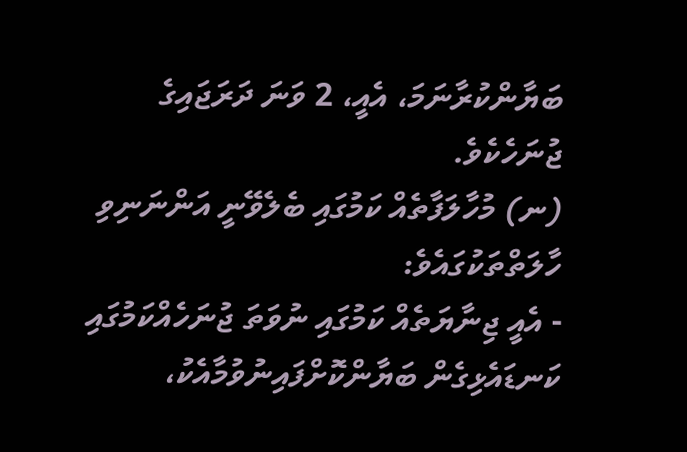ބަޔާންކުރާނަމަ، އެއީ، 2 ވަނަ ދަރަޖައިގެ ޖުނަހެކެވެ.
(ނ) މުހާލަފާތެއް ކަމުގައި ބެލެވޭނީ އަންނަނިވި ހާލަތްތަކުގައެވެ:
- އެއީ ޖިނާޔަތެއް ކަމުގައި ނުވަތަ ޖުނަހެއްކަމުގައި ކަނޑައެޅިގެން ބަޔާންކޮށްފައިނުވުމާއެކު،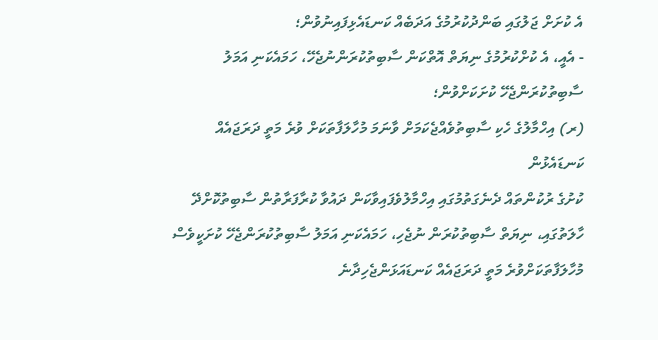އެ ކުށަށް ޖަލުގައި ބަންދުކުރުމުގެ އަދަބެއް ކަނޑައެޅިފައިނުވުން؛
- އެއީ، އެ ކުށްކުރުމުގެ ނިޔަތް އޮތްކަން ސާބިތުކުރަންނުޖެހޭ، ހަމައެކަނި އަމަލު ސާބިތުކުރަންޖެހޭ ކުށަކަށްވުން؛
(ރ) އިހްމާލުގެ ހެކި ސާބިތުވެއްޖެކަމަށް ވާނަމަ މުހާލަފާތަކަށް ވުރެ މަތީ ދަރަޖައެއް ކަނޑައެޅުން
ކުށުގެ ރުކުންތައް ދެނެގަތުމުގައި އިހްމާލުވެފައިވާކަން ދައުވާ ކުރާފަރާތުން ސާބިތުކޮށްދޭ ހާލަތުގައި، ނިޔަތް ސާބިތުކުރަން ނުޖެހި، ހަމައެކަނި އަމަލު ސާބިތުކުރަންޖެހޭ ކުށަކީވެސް މުހާލަފާތަކަށްވުރެ މަތީ ދަރަޖައެއް ކަނޑައަޅަންޖެހިދާނެ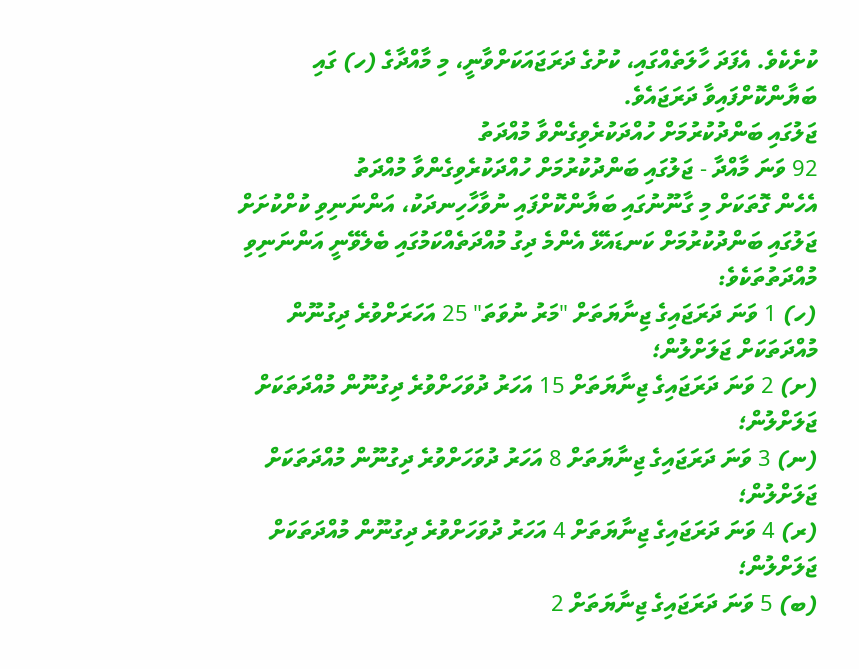ކުށެކެވެ. އެފަދަ ހާލަތެއްގައި، ކުށުގެ ދަރަޖައަކަށްވާނީ، މި މާއްދާގެ (ހ) ގައި ބަޔާންކޮށްފައިވާ ދަރަޖައެވެ.
ޖަލުގައި ބަންދުކުރުމަށް ހުއްދަކުރެވިގެންވާ މުއްދަތު
92 ވަނަ މާއްދާ - ޖަލުގައި ބަންދުކުރުމަށް ހުއްދަކުރެވިގެންވާ މުއްދަތު
އެހެން ގޮތަކަށް މި ގާނޫނުގައި ބަޔާންކޮށްފައި ނުވާހާހިނދަކު، އަންނަނިވި ކުށްކުށަށް ޖަލުގައި ބަންދުކުރުމަށް ކަނޑައެޅޭ އެންމެ ދިގު މުއްދަތެއްކަމުގައި ބެލެވޭނީ އަންނަނިވި މުއްދަތުތަކެވެ:
(ހ) 1 ވަނަ ދަރަޖައިގެ ޖިނާޔަތަށް "މަރު ނުވަތަ" 25 އަހަރަށްވުރެ ދިގުނޫން މުއްދަތަކަށް ޖަލަށްލުން؛
(ށ) 2 ވަނަ ދަރަޖައިގެ ޖިނާޔަތަށް 15 އަހަރު ދުވަހަށްވުރެ ދިގުނޫން މުއްދަތަކަށް ޖަލަށްލުން؛
(ނ) 3 ވަނަ ދަރަޖައިގެ ޖިނާޔަތަށް 8 އަހަރު ދުވަހަށްވުރެ ދިގުނޫން މުއްދަތަކަށް ޖަލަށްލުން؛
(ރ) 4 ވަނަ ދަރަޖައިގެ ޖިނާޔަތަށް 4 އަހަރު ދުވަހަށްވުރެ ދިގުނޫން މުއްދަތަކަށް ޖަލަށްލުން؛
(ބ) 5 ވަނަ ދަރަޖައިގެ ޖިނާޔަތަށް 2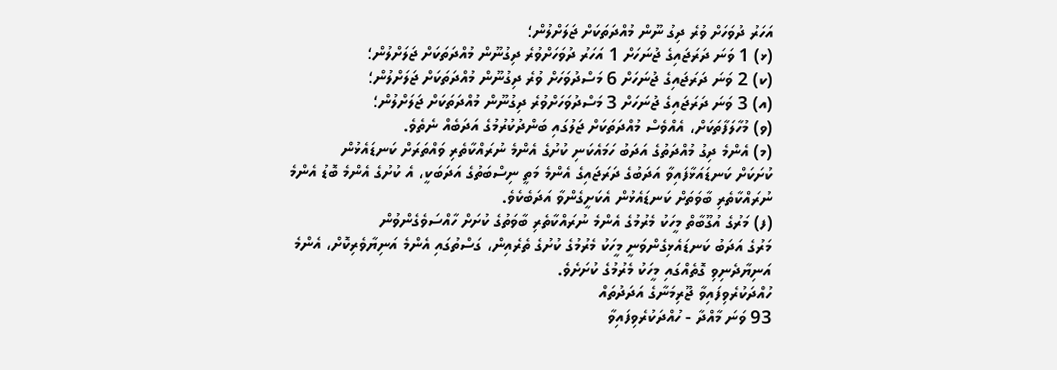އަހަރު ދުވަހަށް ވުރެ ދިގު ނޫން މުއްދަތަކަށް ޖަލަށްލުން؛
(ޅ) 1 ވަނަ ދަރަޖައިގެ ޖުނަހަށް 1 އަހަރު ދުވަހަށްވުރެ ދިގުނޫން މުއްދަތަކަށް ޖަލަށްލުން؛
(ކ) 2 ވަނަ ދަރަޖައިގެ ޖުނަހަށް 6 މަސްދުވަހަށް ވުރެ ދިގުނޫން މުއްދަތަކަށް ޖަލަށްލުން؛
(އ) 3 ވަނަ ދަރަޖައިގެ ޖުނަހަށް 3 މަސްދުވަހަށްވުރެ ދިގުނޫން މުއްދަތަކަށް ޖަލަށްލުން؛
(ވ) މުހާލަފާތަކަށް، އެއްވެސް މުއްދަތަކަށް ޖަލުގައި ބަންދުކުރުމުގެ އަދަބެއް ނެތެވެ.
(މ) އެންމެ ދިގު މުއްދަތުގެ އަދަބު ހަމައެކަނި ކުށުގެ އެންމެ ނުރައްކާތެރި ވައްތަރަށް ކަނޑައެޅުން
ކުށަކަށް ކަނޑައަޅާފައިވާ އަދަބުގެ ދަރަޖައިގެ އެންމެ މަތީ ނިސްބަތުގެ އަދަބަކީ، އެ ކުށުގެ އެންމެ ބޮޑު އެންމެ ނުރައްކާތެރި ބާވަތަށް ކަނޑައެޅުން އެކަށީގެންވާ އަދަބެކެވެ.
(ފ) މަރުގެ އުގޫބާތް މީހަކު މެރުމުގެ އެންމެ ނުރައްކާތެރި ބާވަތުގެ ކުށަށް ހާއްސަވެގެންވުން
މަރުގެ އަދަބު ކަނޑައެޅިގެންވަނީ މީހަކު މެރުމުގެ ކުށުގެ ތެރެއިން، ގަސްތުގައި އެންމެ އަނިޔާވެރިކޮށް، އެންމެ އަނިޔާދެނިވި ގޮތެއްގައި މީހަކު މެރުމުގެ ކުށަށެވެ.
ހުއްދަކުރެވިފައިވާ ޖޫރިމަނާގެ އަދަދުތައް
93 ވަނަ މާއްދާ - ހުއްދަކުރެވިފައިވާ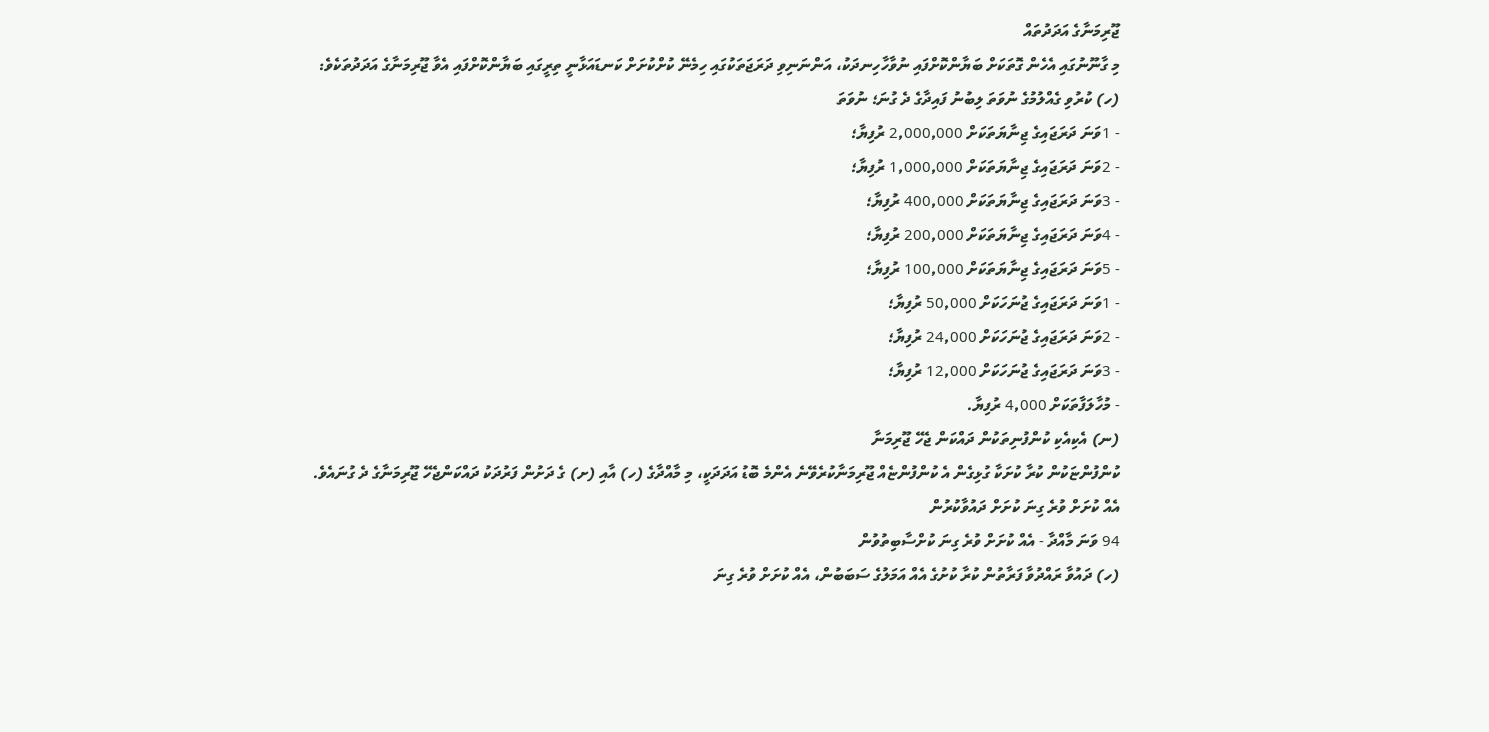ޖޫރިމަނާގެ އަދަދުތައް
މި ގާނޫނުގައި އެހެން ގޮތަކަށް ބަޔާންކޮށްފައި ނުވާހާހިނދަކު، އަންނަނިވި ދަރަޖަތަކުގައި ހިމެނޭ ކުށްކުށަށް ކަނޑައަޅާނީ ތިރީގައި ބަޔާންކޮށްފައި އެވާ ޖޫރިމަނާގެ އަދަދުތަކެވެ:
(ހ) ކުރުވި ގެއްލުމުގެ ނުވަތަ ލިބުނު ފައިދާގެ ދެ ގުނަ؛ ނުވަތަ
- 1ވަނަ ދަރަޖައިގެ ޖިނާޔަތަކަށް 2,000,000 ރުފިޔާ؛
- 2ވަނަ ދަރަޖައިގެ ޖިނާޔަތަކަށް 1,000,000 ރުފިޔާ؛
- 3ވަނަ ދަރަޖައިގެ ޖިނާޔަތަކަށް 400,000 ރުފިޔާ؛
- 4ވަނަ ދަރަޖައިގެ ޖިނާޔަތަކަށް 200,000 ރުފިޔާ؛
- 5ވަނަ ދަރަޖައިގެ ޖިނާޔަތަކަށް 100,000 ރުފިޔާ؛
- 1ވަނަ ދަރަޖައިގެ ޖުނަހަކަށް 50,000 ރުފިޔާ؛
- 2ވަނަ ދަރަޖައިގެ ޖުނަހަކަށް 24,000 ރުފިޔާ؛
- 3ވަނަ ދަރަޖައިގެ ޖުނަހަކަށް 12,000 ރުފިޔާ؛
- މުހާލަފާތަކަށް 4,000 ރުފިޔާ.
(ނ) އެކިއެކި ކުންފުނިތަކުން ދައްކަން ޖެހޭ ޖޫރިމަނާ
ކުންފުންޏަކުން ކުރާ ކުށަކާ ގުޅިގެން އެ ކުންފުންޏެއް ޖޫރިމަނާކުރެވޭނެ އެންމެ ބޮޑު އަދަދަކީ، މި މާއްދާގެ (ހ) އާއި (ށ) ގެ ދަށުން ފަރުދަކު ދައްކަންޖެހޭ ޖޫރިމަނާގެ ދެ ގުނައެވެ.
އެއް ކުށަށް ވުރެ ގިނަ ކުށަށް ދައުވާކުރުން
94 ވަނަ މާއްދާ - އެއް ކުށަށް ވުރެ ގިނަ ކުށްސާބިތުވުން
(ހ) ދައުވާ ރައްދުވާ ފަރާތުން ކުރާ ކުށުގެ އެއް އަމަލުގެ ސަބަބުން، އެއް ކުށަށް ވުރެ ގިނަ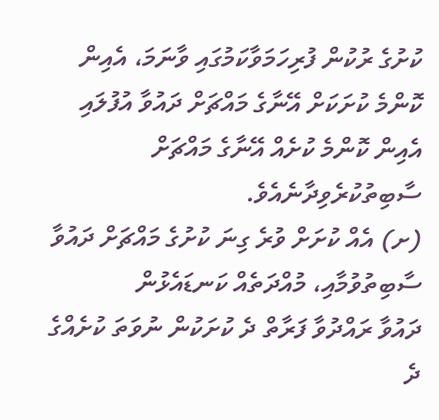ކުށުގެ ރުކުން ފުރިހަމަވާކަމުގައި ވާނަމަ، އެއިން ކޮންމެ ކުށަކަށް އޭނާގެ މައްޗަށް ދައުވާ އުފުލައި އެއިން ކޮންމެ ކުށެއް އޭނާގެ މައްޗަށް ސާބިތުކުރެވިދާނެއެވެ.
(ށ) އެއް ކުށަށް ވުރެ ގިނަ ކުށުގެ މައްޗަށް ދައުވާ ސާބިތުވުމާއި، މުއްދަތެއް ކަނޑައެޅުން
ދައުވާ ރައްދުވާ ފަރާތް ދެ ކުށަކުން ނުވަތަ ކުށެއްގެ ދެ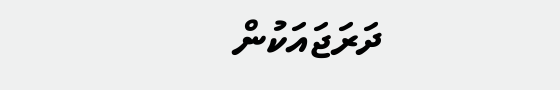ދަރަޖައަކުން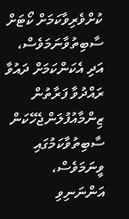ކުށްވެރިވާކަމަށް ކޯޓަށް ސާބިތުވާނަމަވެސް، އަދި އެކަންކަމަށް ދައުވާ ރައްދުވާ ފަރާތުން ޒިންމާއުފުލަންޖެހޭކަން ސާބިތުވާކަމުގައި ވީނަމަވެސް، އަންނަނިވި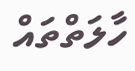ހާލަތްތައް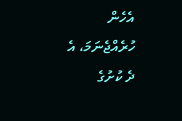އެހެން ހުރެއްޖެނަމަ، އެ ދެ ކުށުގެ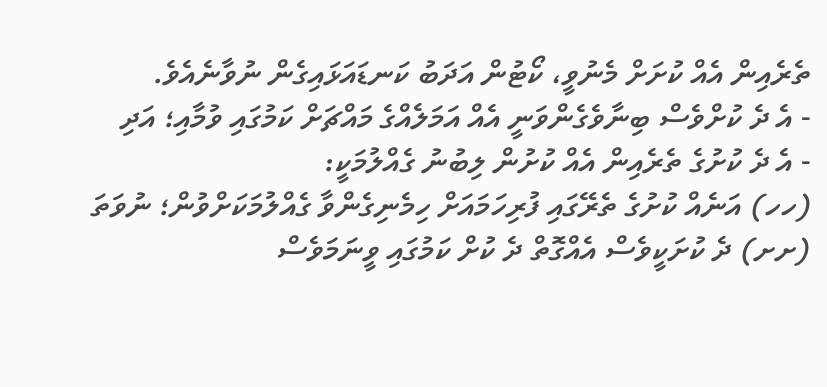ތެރެއިން އެއް ކުށަށް މެނުވީ، ކޯޓުން އަދަބު ކަނޑައަޅައިގެން ނުވާނެއެވެ.
- އެ ދެ ކުށްވެސް ބިނާވެގެންވަނީ އެއް އަމަލެއްގެ މައްޗަށް ކަމުގައި ވުމާއި؛ އަދި
- އެ ދެ ކުށުގެ ތެރެއިން އެއް ކުށުން ލިބުނު ގެއްލުމަކީ:
(ހހ) އަނެއް ކުށުގެ ތެރޭގައި ފުރިހަމައަށް ހިމެނިގެންވާ ގެއްލުމަކަށްވުން؛ ނުވަތަ
(ށށ) ދެ ކުށަކީވެސް އެއްގޮތް ދެ ކުށް ކަމުގައި ވީނަމަވެސް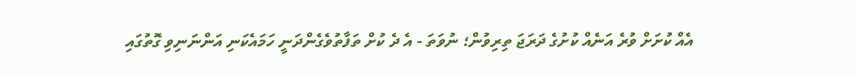އެއް ކުށަށް ވުރެ އަނެއް ކުށުގެ ދަރަޖަ ތިރިވުން؛ ނުވަތަ - އެ ދެ ކުށް ތަފާތުވެގެންދަނީ ހަމައެކަނި އަންނަނިވި ގޮތުގައި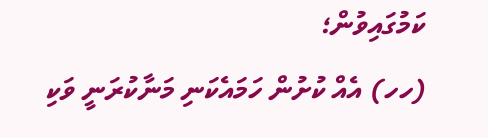ކަމުގައިވުން؛
(ހހ) އެއް ކުށުން ހަމައެކަނި މަނާކުރަނީ ވަކި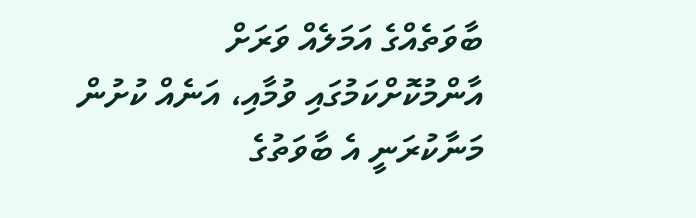ބާވަތެއްގެ އަމަލެއް ވަރަށް އާންމުކޮށްކަމުގައި ވުމާއި، އަނެއް ކުށުން މަނާކުރަނީ އެ ބާވަތުގެ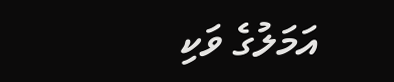އަމަލުގެ ވަކި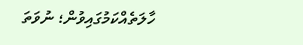ހާލަތެއްކަމުގައިވުން؛ ނުވަތަ